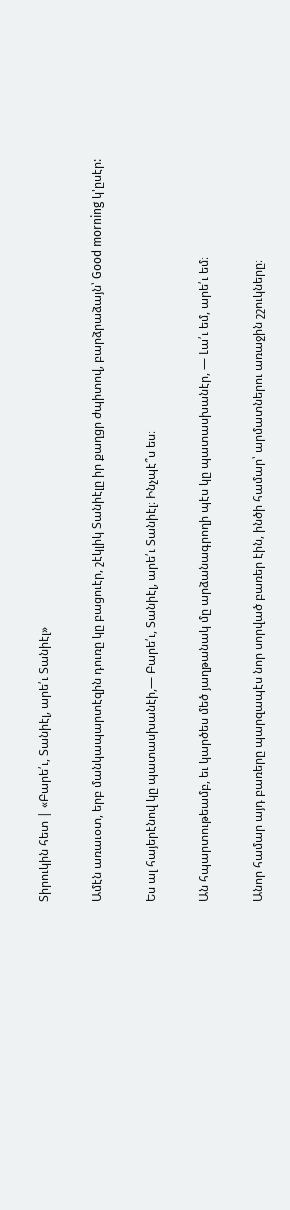Տիրուկին հետ | «Բարե՛ւ, Տանիէլ, արե՛ւ Տանիէլ»

Ամէն առաւօտ, երբ մանկապարտէզին դուռը կը բացուէր, շէկլիկ Տանիէլը իր քաղցր ժպիտով, բարձրաձայն՝ Good morning կ'ըսէր:

Ես ալ հայերէնով կը պատասխանէի,— Բարե՛ւ, Տանիէլ, արե՛ւ Տանիէլ։ Ինչպէ՞ս ես։

Ան հպարտութեամբ, եւ կարծես մեծ յաղթանակ մը արձանագրողի պէս կը պատասխանէր, — Լա՛ւ եմ, արե՛ւ եմ։

Անոր համար այդ բառերը պարզապէս նոր սորված բառեր էին, ինծի համար՝ արմատներու առաջին շշուկները։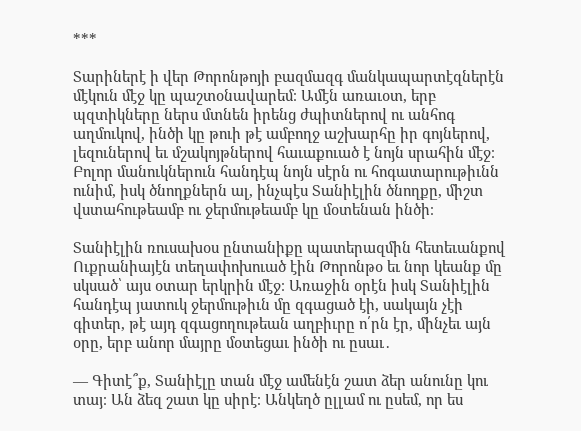***

Տարիներէ ի վեր Թորոնթոյի բազմազգ մանկապարտէզներէն մէկուն մէջ կը պաշտօնավարեմ։ Ամէն առաւօտ, երբ պզտիկները ներս մտնեն իրենց ժպիտներով ու անհոգ աղմուկով, ինծի կը թուի թէ ամբողջ աշխարհը իր գոյներով, լեզուներով եւ մշակոյթներով հաւաքուած է նոյն սրահին մէջ։ Բոլոր մանուկներուն հանդէպ նոյն սէրն ու հոգատարութիւնն ունիմ, իսկ ծնողքներն ալ, ինչպէս Տանիէլին ծնողքը, միշտ վստահութեամբ ու ջերմութեամբ կը մօտենան ինծի։

Տանիէլին ռուսախօս ընտանիքը պատերազմին հետեւանքով Ուքրանիայէն տեղափոխուած էին Թորոնթօ եւ նոր կեանք մը սկսած՝ այս օտար երկրին մէջ։ Առաջին օրէն իսկ Տանիէլին հանդէպ յատուկ ջերմութիւն մը զգացած էի, սակայն չէի գիտեր, թէ այդ զգացողութեան աղբիւրը ո՛րն էր, մինչեւ այն օրը, երբ անոր մայրը մօտեցաւ ինծի ու ըսաւ․

— Գիտէ՞ք, Տանիէլը տան մէջ ամենէն շատ ձեր անունը կու տայ։ Ան ձեզ շատ կը սիրէ։ Անկեղծ ըլլամ ու ըսեմ, որ ես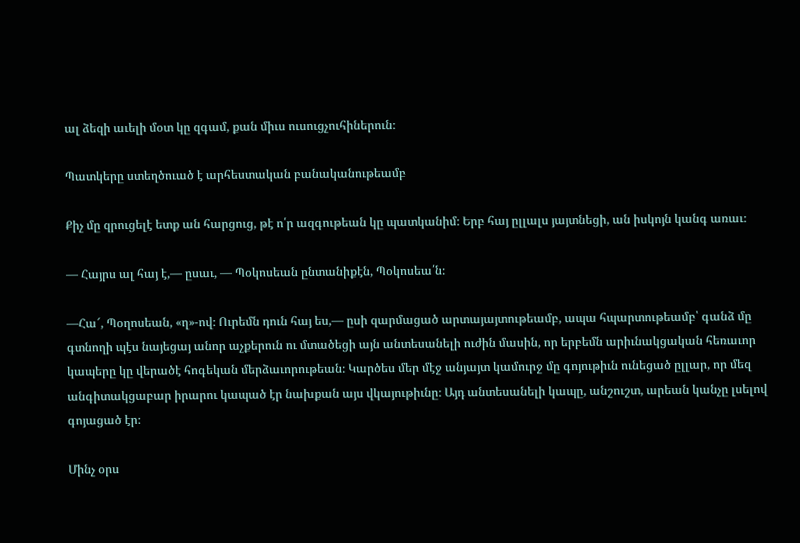ալ ձեզի աւելի մօտ կը զգամ, քան միւս ուսուցչուհիներուն։

Պատկերը ստեղծուած է արհեստական բանականութեամբ

Քիչ մը զրուցելէ ետք ան հարցուց, թէ ո՛ր ազգութեան կը պատկանիմ։ Երբ հայ ըլլալս յայտնեցի, ան իսկոյն կանգ առաւ։

— Հայրս ալ հայ է,— ըսաւ, — Պօկոսեան ընտանիքէն, Պօկոսեա՛ն։

—Հա՜, Պօղոսեան, «ղ»-ով։ Ուրեմն դուն հայ ես,— ըսի զարմացած արտայայտութեամբ, ապա հպարտութեամբ՝ գանձ մը գտնողի պէս նայեցայ անոր աչքերուն ու մտածեցի այն անտեսանելի ուժին մասին, որ երբեմն արիւնակցական հեռաւոր կապերը կը վերածէ հոգեկան մերձաւորութեան։ Կարծես մեր մէջ անյայտ կամուրջ մը գոյութիւն ունեցած ըլլար, որ մեզ անգիտակցաբար իրարու կապած էր նախքան այս վկայութիւնը։ Այդ անտեսանելի կապը, անշուշտ, արեան կանչը լսելով գոյացած էր։

Մինչ օրս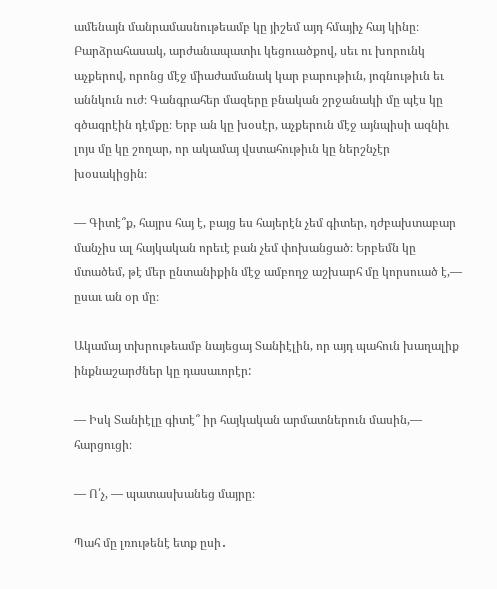ամենայն մանրամասնութեամբ կը յիշեմ այդ հմայիչ հայ կինը։ Բարձրահասակ, արժանապատիւ կեցուածքով, սեւ ու խորունկ աչքերով, որոնց մէջ միաժամանակ կար բարութիւն, յոգնութիւն եւ աննկուն ուժ։ Գանգրահեր մազերը բնական շրջանակի մը պէս կը գծագրէին դէմքը։ Երբ ան կը խօսէր, աչքերուն մէջ այնպիսի ազնիւ լոյս մը կը շողար, որ ակամայ վստահութիւն կը ներշնչէր խօսակիցին։

— Գիտէ՞ք, հայրս հայ է, բայց ես հայերէն չեմ գիտեր, դժբախտաբար մանչիս ալ հայկական որեւէ բան չեմ փոխանցած։ Երբեմն կը մտածեմ, թէ մեր ընտանիքին մէջ ամբողջ աշխարհ մը կորսուած է,— ըսաւ ան օր մը։

Ակամայ տխրութեամբ նայեցայ Տանիէլին, որ այդ պահուն խաղալիք ինքնաշարժներ կը դասաւորէր:

— Իսկ Տանիէլը գիտէ՞ իր հայկական արմատներուն մասին,— հարցուցի։

— Ո՛չ, — պատասխանեց մայրը։

Պահ մը լռութենէ ետք ըսի․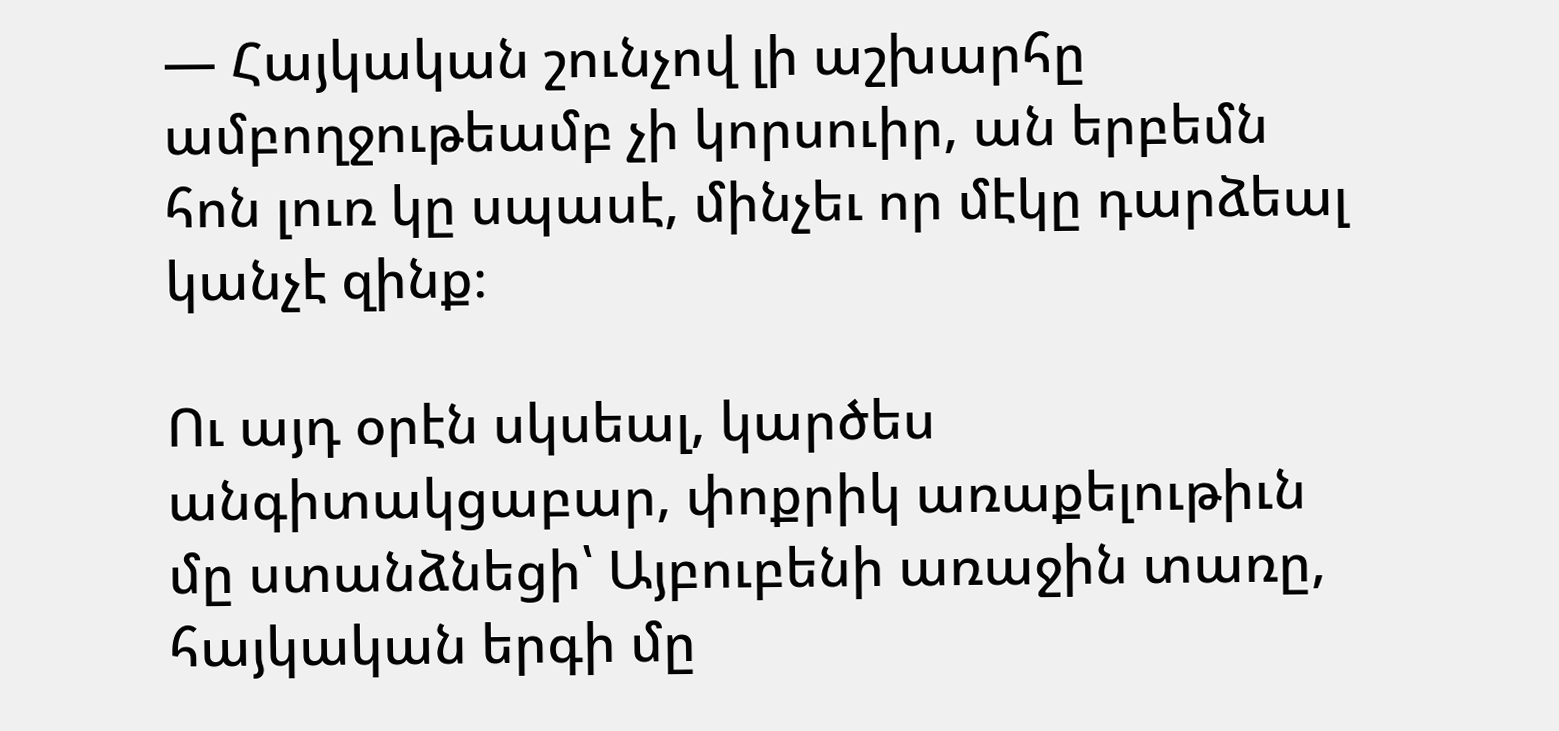— Հայկական շունչով լի աշխարհը ամբողջութեամբ չի կորսուիր, ան երբեմն հոն լուռ կը սպասէ, մինչեւ որ մէկը դարձեալ կանչէ զինք։

Ու այդ օրէն սկսեալ, կարծես անգիտակցաբար, փոքրիկ առաքելութիւն մը ստանձնեցի՝ Այբուբենի առաջին տառը, հայկական երգի մը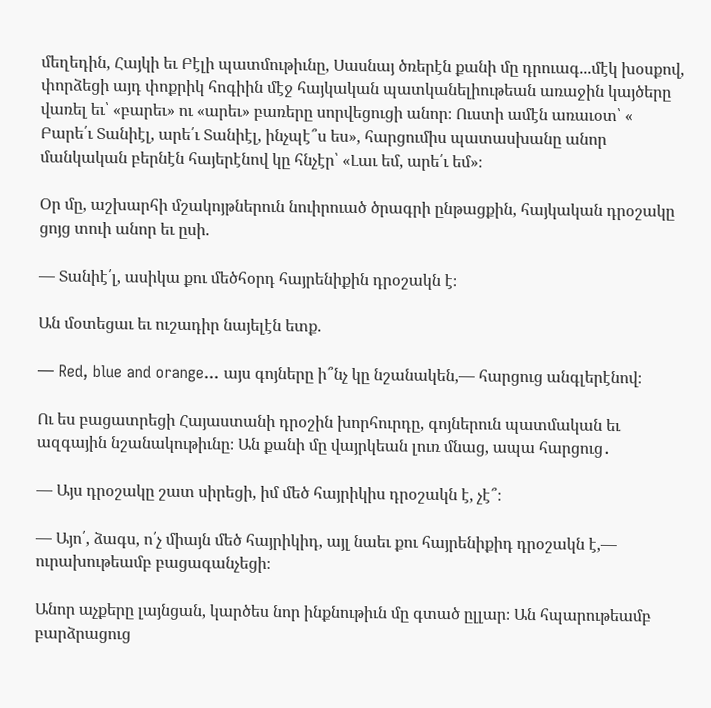մեղեդին, Հայկի եւ Բէլի պատմութիւնը, Սասնայ ծռերէն քանի մը դրուագ...մէկ խօսքով, փորձեցի այդ փոքրիկ հոգիին մէջ հայկական պատկանելիութեան առաջին կայծերը վառել եւ՝ «բարեւ» ու «արեւ» բառերը սորվեցուցի անոր։ Ուստի ամէն առաւօտ՝ « Բարե՛ւ Տանիէլ, արե՛ւ Տանիէլ, ինչպէ՞ս ես», հարցումիս պատասխանը անոր մանկական բերնէն հայերէնով կը հնչէր՝ «Լաւ եմ, արե՛ւ եմ»։

Օր մը, աշխարհի մշակոյթներուն նուիրուած ծրագրի ընթացքին, հայկական դրօշակը ցոյց տուի անոր եւ ըսի.

— Տանիէ՛լ, ասիկա քու մեծհօրդ հայրենիքին դրօշակն է։

Ան մօտեցաւ եւ ուշադիր նայելէն ետք.

— Red, blue and orange... այս գոյները ի՞նչ կը նշանակեն,— հարցուց անգլերէնով։

Ու ես բացատրեցի Հայաստանի դրօշին խորհուրդը, գոյներուն պատմական եւ ազգային նշանակութիւնը։ Ան քանի մը վայրկեան լուռ մնաց, ապա հարցուց․

— Այս դրօշակը շատ սիրեցի, իմ մեծ հայրիկիս դրօշակն է, չէ՞։

— Այո՛, ձագս, ո՛չ միայն մեծ հայրիկիդ, այլ նաեւ քու հայրենիքիդ դրօշակն է,— ուրախութեամբ բացագանչեցի։

Անոր աչքերը լայնցան, կարծես նոր ինքնութիւն մը գտած ըլլար։ Ան հպարութեամբ բարձրացուց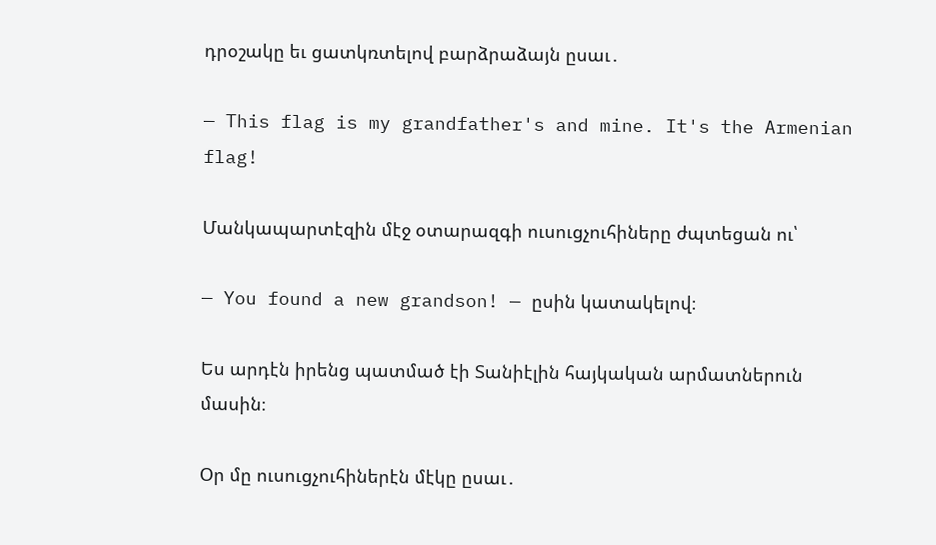դրօշակը եւ ցատկռտելով բարձրաձայն ըսաւ․

— This flag is my grandfather's and mine. It's the Armenian flag!

Մանկապարտէզին մէջ օտարազգի ուսուցչուհիները ժպտեցան ու՝

— You found a new grandson! — ըսին կատակելով։

Ես արդէն իրենց պատմած էի Տանիէլին հայկական արմատներուն մասին։

Օր մը ուսուցչուհիներէն մէկը ըսաւ․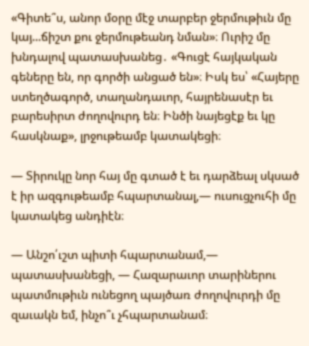«Գիտե՞ս, անոր մօրը մէջ տարբեր ջերմութիւն մը կայ...ճիշտ քու ջերմութեանդ նման»։ Ուրիշ մը խնդալով պատասխանեց․ «Գուցէ հայկական գեները են, որ գործի անցած են»։ Իսկ ես՝ «Հայերը ստեղծագործ, տաղանդաւոր, հայրենասէր եւ բարեսիրտ ժողովուրդ են։ Ինծի նայեցէք եւ կը հասկնաք», լրջութեամբ կատակեցի։

— Տիրուկը նոր հայ մը գտած է եւ դարձեալ սկսած է իր ազգութեամբ հպարտանալ,— ուսուցչուհի մը կատակեց անդիէն։

— Անշո՛ւշտ պիտի հպարտանամ,— պատասխանեցի, — Հազարաւոր տարիներու պատմութիւն ունեցող պայծառ ժողովուրդի մը զաւակն եմ, ինչո՞ւ չհպարտանամ։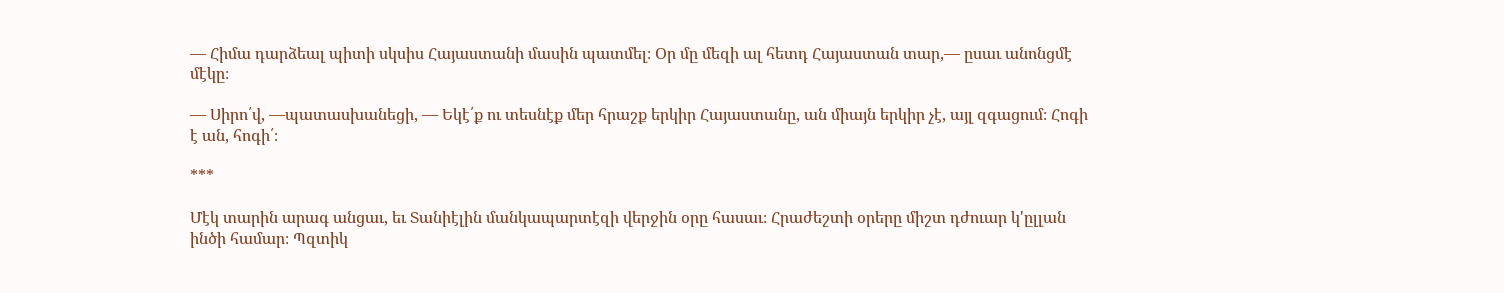— Հիմա դարձեալ պիտի սկսիս Հայաստանի մասին պատմել։ Օր մը մեզի ալ հետդ Հայաստան տար,— ըսաւ անոնցմէ մէկը։

— Սիրո՛վ, —պատասխանեցի, — Եկէ՛ք ու տեսնէք մեր հրաշք երկիր Հայաստանը, ան միայն երկիր չէ, այլ զգացում։ Հոգի է ան, հոգի՛։

***

Մէկ տարին արագ անցաւ, եւ Տանիէլին մանկապարտէզի վերջին օրը հասաւ։ Հրաժեշտի օրերը միշտ դժուար կ'ըլլան ինծի համար։ Պզտիկ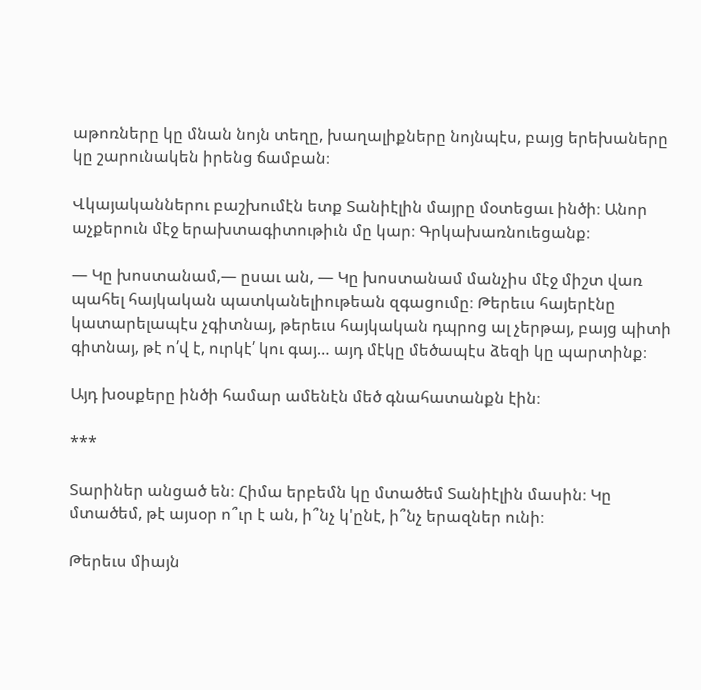աթոռները կը մնան նոյն տեղը, խաղալիքները նոյնպէս, բայց երեխաները կը շարունակեն իրենց ճամբան։

Վկայականներու բաշխումէն ետք Տանիէլին մայրը մօտեցաւ ինծի։ Անոր աչքերուն մէջ երախտագիտութիւն մը կար։ Գրկախառնուեցանք։

— Կը խոստանամ,— ըսաւ ան, — Կը խոստանամ մանչիս մէջ միշտ վառ պահել հայկական պատկանելիութեան զգացումը։ Թերեւս հայերէնը կատարելապէս չգիտնայ, թերեւս հայկական դպրոց ալ չերթայ, բայց պիտի գիտնայ, թէ ո՛վ է, ուրկէ՛ կու գայ… այդ մէկը մեծապէս ձեզի կը պարտինք։

Այդ խօսքերը ինծի համար ամենէն մեծ գնահատանքն էին։

***

Տարիներ անցած են։ Հիմա երբեմն կը մտածեմ Տանիէլին մասին։ Կը մտածեմ, թէ այսօր ո՞ւր է ան, ի՞նչ կ'ընէ, ի՞նչ երազներ ունի։

Թերեւս միայն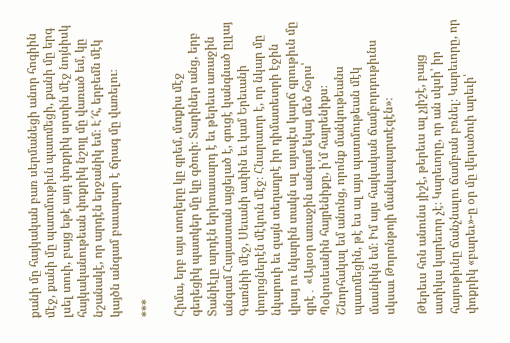քանի մը հայկական բառ սերմանեցի անոր հոգիին մէջ, քանի մը պատմութիւն պատմեցի, քանի մը երգ լսել տուի, բայց եթէ այդ փոքրիկ սրտին մէջ նոյնիսկ հայկականութեան փոքրիկ նշոյլ մը վառած եմ, կը նշանակէ, որ արդէն երջանիկ եմ։ Է՜հ, երբեմն մէկ կայծն անգամ բաւարար է ճրագ մը վառելու։

***

Հիմա, երբ այս տողերը կը գրեմ, մտքիս մէջ գեղեցիկ պատկեր մը կը գծուի։ Տարիներ անց, երբ Տանիէլը արդէն երիտասարդ է եւ թերեւս առաջին անգամ Հայաստան այցելած է, գուցէ կանգնած ըլլայ Գառնիի մէջ, Սեւանի ափին եւ կամ Երեւանի փողոցներէն մէկուն մէջ։ Հնարաւոր է, որ նկար մը նկարուի եւ զայն տեղադրէ իր դիմատետրի էջին վրայ ու նկարին տակն ալ այսպէս կարճ գրութիւն մը գրէ․ «Այսօր առաջին անգամ եկայ մեծ հօրս՝ Պօկոսեանին հայրենիքը, ի՛մ հայրենիքս։ Շնորհակալ եմ անոնց, որոնք մանկութեանս պատմեցին, թէ ես ալ այս պատմութեան մէկ մասնիկն եմ։ Իմ այս հայկական ճամբորդութիւնս սկսաւ Թորոնթոյի մանկապարտէզէն»։

Թերեւս հոն անունս յիշէ, թերեւս ալ չյիշէ, բայց ատիկա կարեւոր չէ։ Կարեւորը, որ ան սկսի՝ իր հայութիւնը ճանչնալու ճամբան բռնել։ Կարեւորը, որ փոքրիկ «բարեւ»-ը օր մը վերածուի արեւի՝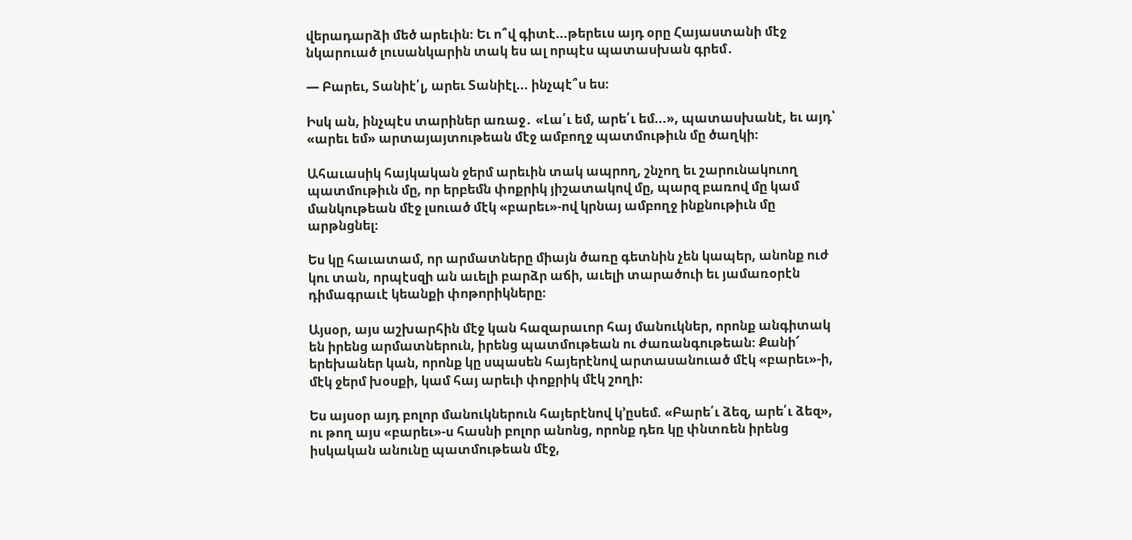վերադարձի մեծ արեւին։ Եւ ո՞վ գիտէ...թերեւս այդ օրը Հայաստանի մէջ նկարուած լուսանկարին տակ ես ալ որպէս պատասխան գրեմ․

— Բարեւ, Տանիէ՛լ, արեւ Տանիէլ... ինչպէ՞ս ես։

Իսկ ան, ինչպէս տարիներ առաջ․ «Լա՛ւ եմ, արե՛ւ եմ...», պատասխանէ, եւ այդ՝ «արեւ եմ» արտայայտութեան մէջ ամբողջ պատմութիւն մը ծաղկի։

Ահաւասիկ հայկական ջերմ արեւին տակ ապրող, շնչող եւ շարունակուող պատմութիւն մը, որ երբեմն փոքրիկ յիշատակով մը, պարզ բառով մը կամ մանկութեան մէջ լսուած մէկ «բարեւ»-ով կրնայ ամբողջ ինքնութիւն մը արթնցնել։

Ես կը հաւատամ, որ արմատները միայն ծառը գետնին չեն կապեր, անոնք ուժ կու տան, որպէսզի ան աւելի բարձր աճի, աւելի տարածուի եւ յամառօրէն դիմագրաւէ կեանքի փոթորիկները։

Այսօր, այս աշխարհին մէջ կան հազարաւոր հայ մանուկներ, որոնք անգիտակ են իրենց արմատներուն, իրենց պատմութեան ու ժառանգութեան։ Քանի՜ երեխաներ կան, որոնք կը սպասեն հայերէնով արտասանուած մէկ «բարեւ»-ի, մէկ ջերմ խօսքի, կամ հայ արեւի փոքրիկ մէկ շողի։

Ես այսօր այդ բոլոր մանուկներուն հայերէնով կ’ըսեմ. «Բարե՛ւ ձեզ, արե՛ւ ձեզ», ու թող այս «բարեւ»-ս հասնի բոլոր անոնց, որոնք դեռ կը փնտռեն իրենց իսկական անունը պատմութեան մէջ,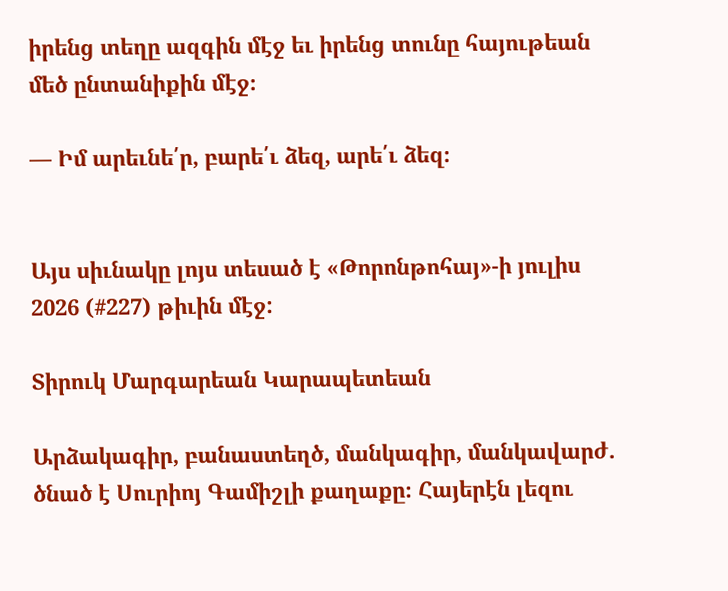իրենց տեղը ազգին մէջ եւ իրենց տունը հայութեան մեծ ընտանիքին մէջ։

— Իմ արեւնե՛ր, բարե՛ւ ձեզ, արե՛ւ ձեզ։


Այս սիւնակը լոյս տեսած է «Թորոնթոհայ»-ի յուլիս 2026 (#227) թիւին մէջ:

Տիրուկ Մարգարեան Կարապետեան

Արձակագիր, բանաստեղծ, մանկագիր, մանկավարժ. ծնած է Սուրիոյ Գամիշլի քաղաքը։ Հայերէն լեզու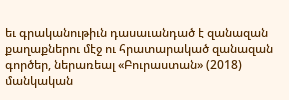եւ գրականութիւն դասաւանդած է զանազան քաղաքներու մէջ ու հրատարակած զանազան գործեր, ներառեալ «Բուրաստան» (2018) մանկական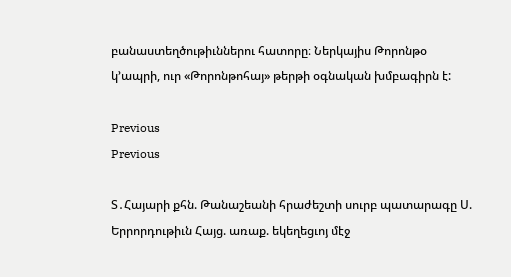բանաստեղծութիւններու հատորը։ Ներկայիս Թորոնթօ կ՚ապրի, ուր «Թորոնթոհայ» թերթի օգնական խմբագիրն է:

Previous
Previous

Տ․Հայարի քհն. Թանաշեանի հրաժեշտի սուրբ պատարագը Ս. Երրորդութիւն Հայց. առաք. եկեղեցւոյ մէջ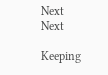Next
Next

Keeping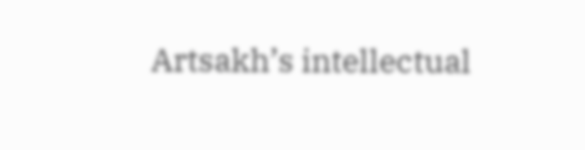Artsakh’s intellectual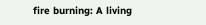fire burning: A living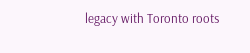legacy with Toronto roots